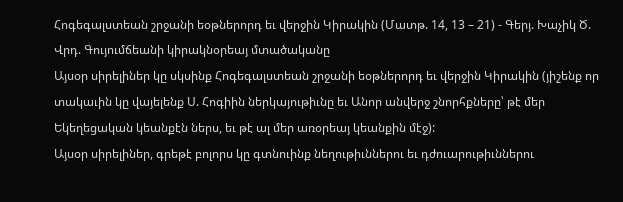Հոգեգալստեան շրջանի եօթներորդ եւ վերջին Կիրակին (Մատթ. 14, 13 – 21) - Գերյ. Խաչիկ Ծ. Վրդ. Գույումճեանի կիրակնօրեայ մտածականը
Այսօր սիրելիներ կը սկսինք Հոգեգալստեան շրջանի եօթներորդ եւ վերջին Կիրակին (յիշենք որ տակաւին կը վայելենք Ս. Հոգիին ներկայութիւնը եւ Անոր անվերջ շնորհքները՝ թէ մեր Եկեղեցական կեանքէն ներս, եւ թէ ալ մեր առօրեայ կեանքին մէջ):
Այսօր սիրելիներ, գրեթէ բոլորս կը գտնուինք նեղութիւններու եւ դժուարութիւններու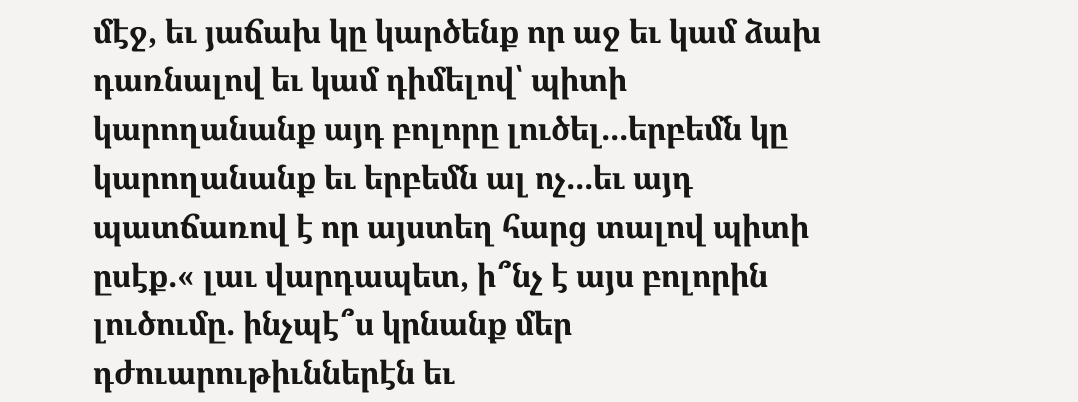մէջ, եւ յաճախ կը կարծենք որ աջ եւ կամ ձախ դառնալով եւ կամ դիմելով՝ պիտի կարողանանք այդ բոլորը լուծել...երբեմն կը կարողանանք եւ երբեմն ալ ոչ...եւ այդ պատճառով է որ այստեղ հարց տալով պիտի ըսէք.« լաւ վարդապետ, ի՞նչ է այս բոլորին լուծումը. ինչպէ՞ս կրնանք մեր դժուարութիւններէն եւ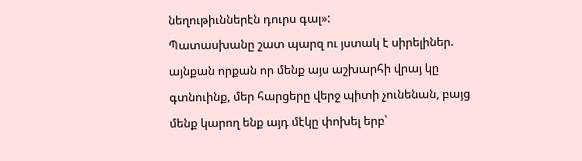նեղութիւններէն դուրս գալ»:
Պատասխանը շատ պարզ ու յստակ է սիրելիներ. այնքան որքան որ մենք այս աշխարհի վրայ կը գտնուինք, մեր հարցերը վերջ պիտի չունենան, բայց մենք կարող ենք այդ մէկը փոխել երբ՝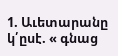1. Աւետարանը կ՛ըսէ. « գնաց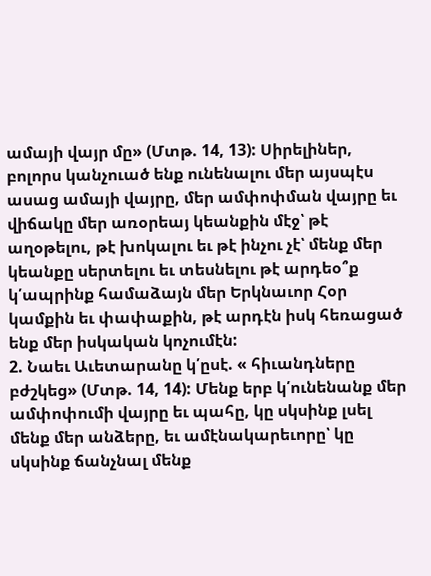ամայի վայր մը» (Մտթ. 14, 13): Սիրելիներ, բոլորս կանչուած ենք ունենալու մեր այսպէս ասաց ամայի վայրը, մեր ամփոփման վայրը եւ վիճակը մեր առօրեայ կեանքին մէջ՝ թէ աղօթելու, թէ խոկալու եւ թէ ինչու չէ՝ մենք մեր կեանքը սերտելու եւ տեսնելու թէ արդեօ՞ք կ՛ապրինք համաձայն մեր Երկնաւոր Հօր կամքին եւ փափաքին, թէ արդէն իսկ հեռացած ենք մեր իսկական կոչումէն:
2. Նաեւ Աւետարանը կ՛ըսէ. « հիւանդները բժշկեց» (Մտթ. 14, 14): Մենք երբ կ՛ունենանք մեր ամփոփումի վայրը եւ պահը, կը սկսինք լսել մենք մեր անձերը, եւ ամէնակարեւորը՝ կը սկսինք ճանչնալ մենք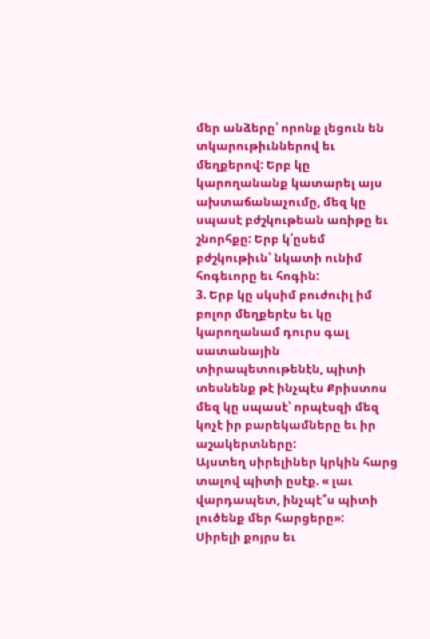մեր անձերը՝ որոնք լեցուն են տկարութիւններով եւ մեղքերով: Երբ կը կարողանանք կատարել այս ախտաճանաչումը, մեզ կը սպասէ բժշկութեան առիթը եւ շնորհքը: Երբ կ՛ըսեմ բժշկութիւն՝ նկատի ունիմ հոգեւորը եւ հոգին:
3. Երբ կը սկսիմ բուժուիլ իմ բոլոր մեղքերէս եւ կը կարողանամ դուրս գալ սատանային տիրապետութենէն, պիտի տեսնենք թէ ինչպէս Քրիստոս մեզ կը սպասէ՝ որպէսզի մեզ կոչէ իր բարեկամները եւ իր աշակերտները:
Այստեղ սիրելիներ կրկին հարց տալով պիտի ըսէք. « լաւ վարդապետ, ինչպէ՞ս պիտի լուծենք մեր հարցերը»:
Սիրելի քոյրս եւ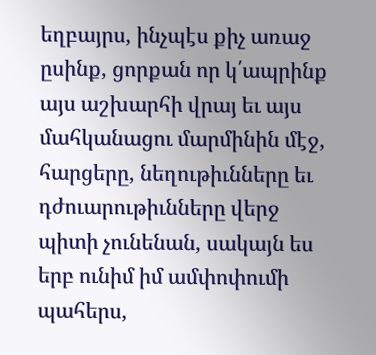եղբայրս, ինչպէս քիչ առաջ ըսինք, ցորքան որ կ՛ապրինք այս աշխարհի վրայ եւ այս մահկանացու մարմինին մէջ, հարցերը, նեղութիւնները եւ դժուարութիւնները վերջ պիտի չունենան, սակայն ես երբ ունիմ իմ ամփոփումի պահերս,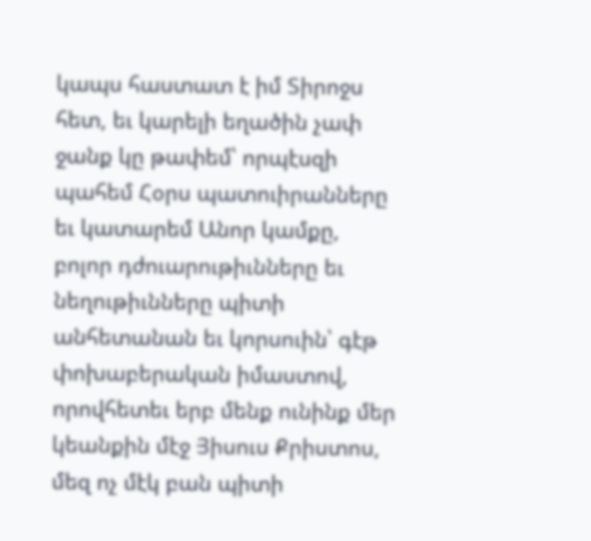կապս հաստատ է իմ Տիրոջս հետ, եւ կարելի եղածին չափ ջանք կը թափեմ՝ որպէսզի պահեմ Հօրս պատուիրանները եւ կատարեմ Անոր կամքը, բոլոր դժուարութիւնները եւ նեղութիւնները պիտի անհետանան եւ կորսուին՝ գէթ փոխաբերական իմաստով, որովհետեւ երբ մենք ունինք մեր կեանքին մէջ Յիսուս Քրիստոս, մեզ ոչ մէկ բան պիտի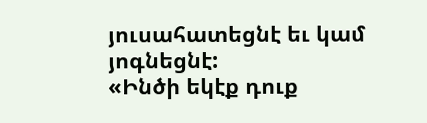յուսահատեցնէ եւ կամ յոգնեցնէ:
«Ինծի եկէք դուք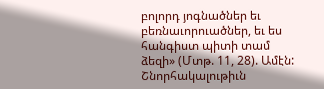բոլորդ յոգնածներ եւ բեռնաւորուածներ, եւ ես հանգիստ պիտի տամ ձեզի» (Մտթ. 11, 28). Ամէն:
Շնորհակալութիւն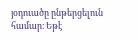յօդուածը ընթերցելուն համար։ Եթէ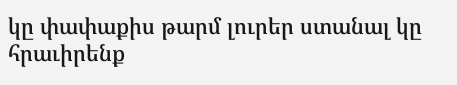կը փափաքիս թարմ լուրեր ստանալ կը հրաւիրենք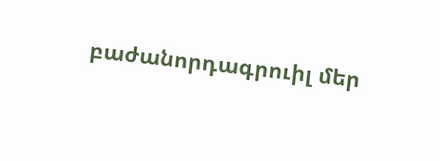բաժանորդագրուիլ մեր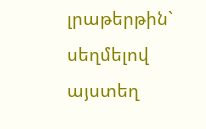լրաթերթին` սեղմելով այստեղ